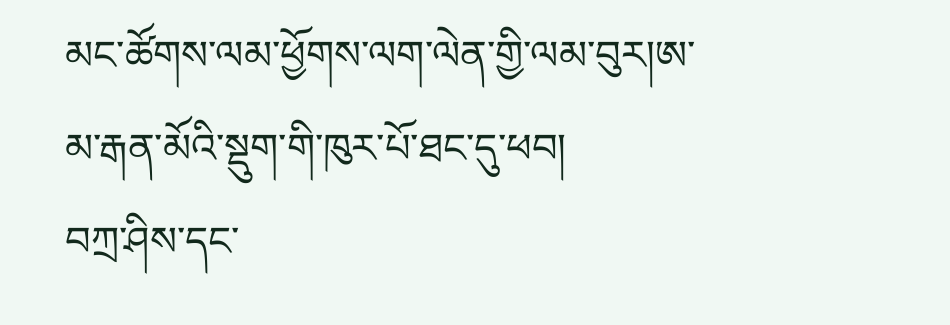མང་ཚོགས་ལམ་ཕྱོགས་ལག་ལེན་གྱི་ལམ་བུར།ཨ་མ་རྒན་མོའི་སྡུག་གི་ཁུར་པོ་ཐང་དུ་ཕབ།
བཀྲ་ཤིས་དང་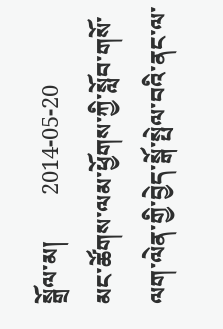སྒྲོལ་མ།        2014-05-20
མང་ཚོགས་ལམ་ཕྱོགས་ཀྱི་སློབ་གསོ་ལག་ལེན་གྱི་བྱེད་སྒོ་སྤེལ་བའི་ནང་ལ་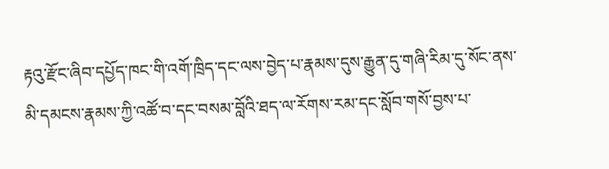རྟའུ་རྫོང་ཞིབ་དཔྱོད་ཁང་གི་འགོ་ཁྲིད་དང་ལས་བྱེད་པ་རྣམས་དུས་རྒྱུན་དུ་གཞི་རིམ་དུ་སོང་ནས་མི་དམངས་རྣམས་ཀྱི་འཚོ་བ་དང་བསམ་བློའི་ཐད་ལ་རོགས་རམ་དང་སློབ་གསོ་བྱས་པ་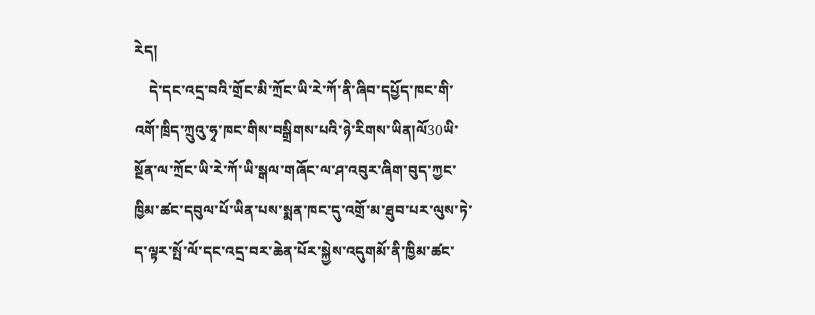རེད།
    དེ་དང་འདྲ་བའི་གྲོང་མི་ཀྲོང་ཡི་རེ་ཀོ་ནི་ཞིབ་དཔྱོད་ཁང་གི་འགོ་ཁྲིད་ཀྲུའུ་ཧྭ་ཁང་གིས་བསྒྲིགས་པའི་ཉེ་རིགས་ཡིན།ལོ30ཡི་སྔོན་ལ་ཀྲོང་ཡི་རེ་ཀོ་ཡི་སྒལ་གཞོང་ལ་ཤ་འབུར་ཞིག་བུད་ཀྱང་ཁྱིམ་ཚང་དབུལ་པོ་ཡིན་པས་སྨན་ཁང་དུ་འགྲོ་མ་ཐུབ་པར་ལུས་ཏེ་ད་ལྟར་སྤོ་ལོ་དང་འདྲ་བར་ཆེན་པོར་སྐྱེས་འདུགམོ་ནི་ཁྱིམ་ཚང་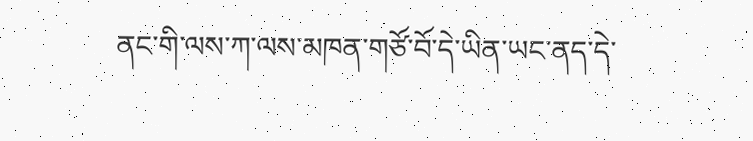ནང་གི་ལས་ཀ་ལས་མཁན་གཙོ་བོ་དེ་ཡིན་ཡང་ནད་དེ་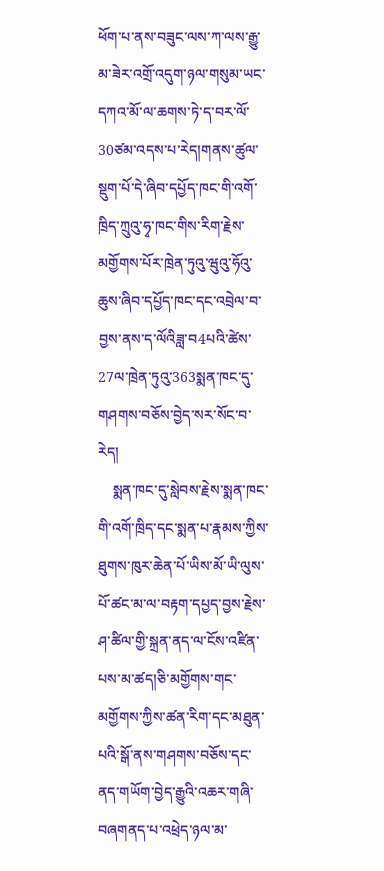ཕོག་པ་ནས་བཟུང་ལས་ཀ་ལས་རྒྱུ་མ་ཟེར་འགྲོ་འདུག་ཉལ་གསུམ་ཡང་དཀའ་མོ་ལ་ཆགས་ཏེ་ད་བར་ལོ་30ཙམ་འདས་པ་རེད།གནས་ཚུལ་སྡུག་པོ་དེ་ཞིབ་དཔྱོད་ཁང་གི་འགོ་ཁྲིད་ཀྲུའུ་ཧྭ་ཁང་གིས་རིག་རྗེས་མགྱོགས་པོར་ཁྲེན་ཏུའུ་ཝུའུ་ཧོའུ་ཆུས་ཞིབ་དཔྱོད་ཁང་དང་འབྲེལ་བ་བྱས་ནས་ད་ལོའིཟླ་བ4པའི་ཚེས་27ལ་ཁྲེན་ཏུའུ་363སྨན་ཁང་དུ་གཤགས་བཅོས་བྱེད་སར་སོང་བ་རེད།
    སྨན་ཁང་དུ་སླེབས་རྗེས་སྨན་ཁང་གི་འགོ་ཁྲིད་དང་སྨན་པ་རྣམས་ཀྱིས་ཐུགས་ཁུར་ཆེན་པོ་ཡིས་མོ་ཡི་ལུས་པོ་ཚང་མ་ལ་བརྟག་དཔྱད་བྱས་རྗེས་ཤ་ཚིལ་གྱི་སྐྲན་ནད་ལ་ངོས་འཛིན་པས་མ་ཚད།ཅི་མགྱོགས་གང་མགྱོགས་ཀྱིས་ཚན་རིག་དང་མཐུན་པའི་སྒོ་ནས་གཤགས་བཅོས་དང་ནད་གཡོག་བྱེད་རྒྱུའི་འཆར་གཞི་བཞགནད་པ་འཕྲེད་ཉལ་མ་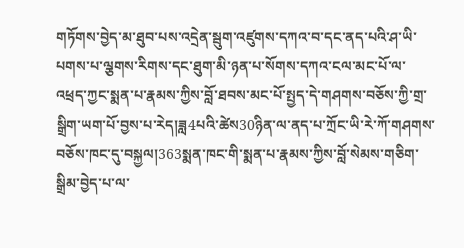གཏོགས་བྱེད་མ་ཐུབ་པས་འདྲེན་སྦུག་འཛུགས་དཀའ་བ་དང་ནད་པའི་ཤ་ཡི་པགས་པ་ལྕགས་རིགས་དང་ཐུག་མི་ཉན་པ་སོགས་དཀའ་ངལ་མང་པོ་ལ་འཕྲད་ཀྱང་སྨན་པ་རྣམས་ཀྱིས་བློ་ཐབས་མང་པོ་སྤྱད་དེ་གཤགས་བཅོས་ཀྱི་གྲ་སྒྲིག་ཡག་པོ་བྱས་པ་རེད།ཟླ4པའི་ཚེས30ཉིན་ལ་ནད་པ་ཀྲོང་ཡི་རེ་ཀོ་གཤགས་བཅོས་ཁང་དུ་བསྐྱལ།363སྨན་ཁང་གི་སྨན་པ་རྣམས་ཀྱིས་བློ་སེམས་གཅིག་སྒྲིམ་བྱེད་པ་ལ་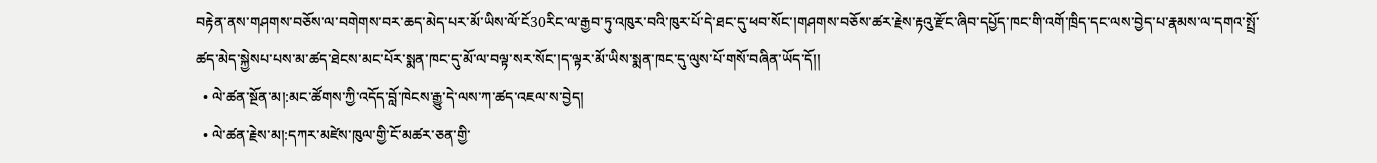བརྟེན་ནས་གཤགས་བཅོས་ལ་བགེགས་བར་ཆད་མེད་པར་མོ་ཡིས་ལོ་ངོ30རིང་ལ་རྒྱབ་ཏུ་འཁུར་བའི་ཁུར་པོ་དེ་ཐང་དུ་ཕབ་སོང་།གཤགས་བཅོས་ཚར་རྗེས་རྟའུ་རྫོང་ཞིབ་དཔྱོད་ཁང་གི་འགོ་ཁྲིད་དང་ལས་བྱེད་པ་རྣམས་ལ་དགའ་སྤྲོ་ཚད་མེད་སྐྱེསཔ་པས་མ་ཚད་ཐེངས་མང་པོར་སྨན་ཁང་དུ་མོ་ལ་བལྟ་སར་སོང་།ད་ལྟར་མོ་ཡིས་སྨན་ཁང་དུ་ལུས་པོ་གསོ་བཞིན་ཡོད་དོ།།
  • ལེ་ཚན་སྔོན་མ།:མང་ཚོགས་ཀྱི་འདོད་བློ་ཁེངས་རྒྱུ་དེ་ལས་ཀ་ཚད་འཇལ་ས་བྱེད།
  • ལེ་ཚན་རྗེས་མ།:དཀར་མཛེས་ཁུལ་གྱི་ངོ་མཚར་ཅན་གྱི་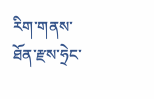རིག་གནས་ཐོན་རྫས་ཧྲེང་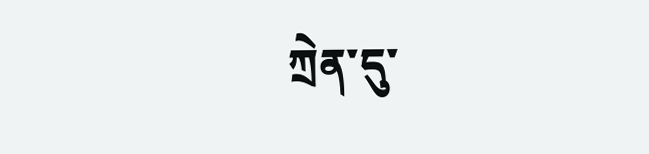ཀྲེན་དུ་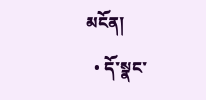མངོན།
  • དོ་སྣང་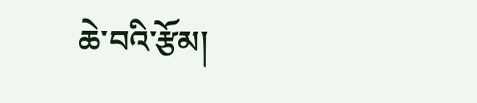ཆེ་བའི་རྩོམ།